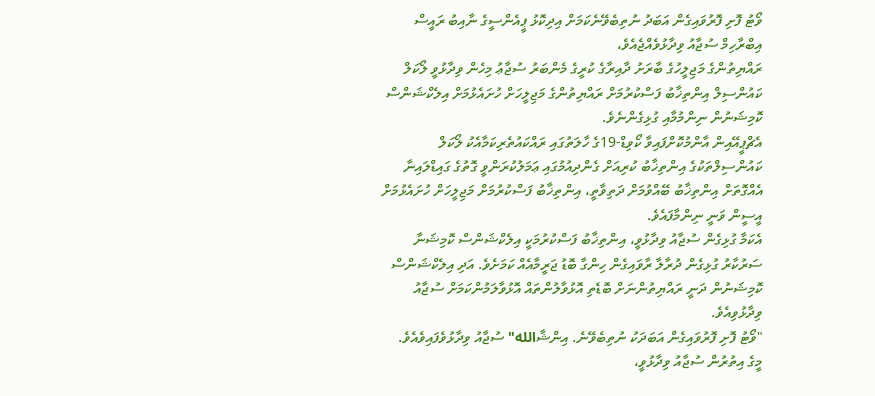ވޯޓު ފޮށި ފޮރުވައިގެން އަބަދު ނުތިބެވޭނެކަމަށް އިދިކޮޅު ޕީއެންސީގެ ނާއިބު ރައީސް އިބްރާހިމް ސުޖާއު ވިދާޅުވެއްޖެއެވެ،
ރައްޔިތުންގެ މަޖިލީހުގެ ބާރަށު ދާއިރާގެ ކުރީގެ މެންބަރު ސުޖާޢު މިހެން ވިދާޅުވީ ލޯކަލް ކައުންސިލް އިންތިޚާބު ފަސްކުރުމަށް ރައްޔިތުންގެ މަޖިލީހަށް ހުށައެޅުމަށް އިލެކްޝަންސް ކޮމިޝަނުން ނިންމުމާއި ގުޅިގެންނެވެ.
އެޗްޕީއޭއިން އާންމުކޮށްފައިވާ ކޯވިޑް-19ގެ ހާލަތުގައި ރައްކައުތެރިކަމާއެކު ލޯކަލް ކައުންސިލްތަކުގެ އިންތިޚާބު ކުރިއަށް ގެންދިއުމުގައި ޢަމަލުކުރަންވީ ގޮތުގެ ގައިޑްލައިނާ އެއްގޮތަށް އިންތިޚާބު ބޭއްވުމަށް ދަތިވާތީ، އިންތިޚާބު ފަސްކުރުމަށް މަޖިލީހަށް ހުށައެޅުމަށް އީސީން ވަނީ ނިންމާފައެވެ.
އެކަމާ ގުޅިގެން ސުޖާއު ވިދާޅުވީ، އިންތިޚާބު ފަސްކުރުމަކީ އިލެކްޝަންސް ކޮމިޝަނާ ސަރުކާރު ގުޅިގެން ދުރާލާ ރާވައިގެން ހިންގާ ބޮޑު ޖަރީމާއެއް ކަމަށެވެ. އަދި އިލެކްޝަންސް ކޮމިޝަނުން ދަނީ ރައްޔިތުންނަށް ބޮޑެތި އޮޅުވާލުންތައް އޮޅުވާލަމުންކަމަށް ސުޖާއު ވިދާޅުވިއެވެ.
"ވޯޓު ފޮށި ފޮރުވައިގެން އަބަދަކު ނުތިބެވޭނެ. އިންޝާالله" ސުޖާއު ވިދާޅުވެފައިވެއެވެ.
މީގެ އިތުރުން ސުޖާއު ވިދާޅުވީ،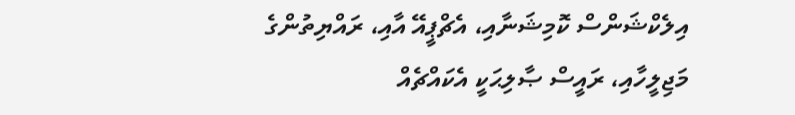އިލެކްޝަންސް ކޮމިޝަނާއި، އެޗްޕީއޭ އާއި، ރައްޔިތުންގެ މަޖިލީހާއި، ރައީސް ޞާލިޙަކީ އެކައްޗެއް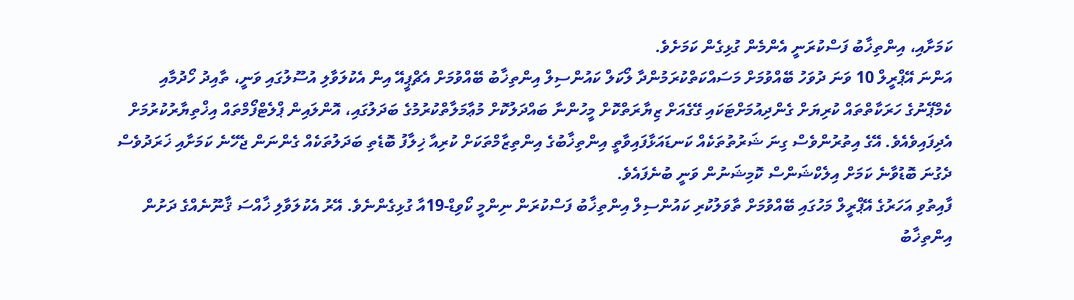ކަމަށާއި، އިންތިޚާބު ފަސްކުރަނީ އެންމެން ގުޅިގެން ކަމަށެވެ.
އަންނަ އޭޕްރީލް 10 ވަނަ ދުވަހު ބޭއްވުމަށް މަސައްކަތްކުރަމުންދާ ލޯކަލް ކައުންސިލް އިންތިޚާބު ބޭއްވުމަށް އެޗްޕީއޭ އިން އެކުލަވާލި އުސޫލުގައި ވަނީ، ތާއިދު ހޯދުމާއި ކެމްޕޭނުގެ ހަރަކާތްތައް ކުރިޔަށް ގެންދިއުމަށްޓަކައި ގޭގެއަށް ޒިޔާރަތްކޮށް މީހުންނާ ބައްދަލުކޮށް މުޢާމަލާތްކުރުމުގެ ބަދަލުގައި، އޮންލައިން ޕްލެޓްފޯމްތައް އިޚްތިޔާރުކުރުމަށް އެދިފައިވެއެވެ. އޭގެ އިތުރުންވެސް ގިނަ ޝަރުތުތަކެއް ކަނޑައަޅާފައިވާތީ އިންތިޚާބުގެ އިންތިޒާމްތަކަށް ކުރިއާ ޚިލާފު ބޮޑެތި ބަދަލުތަކެއް ގެންނަން ޖެހޭނެ ކަމަށާއި ޚަރަދުވެސް ދެގުނަ ބޮޑުވާނެ ކަމަށް އިލެކްޝަންސް ކޮމިޝަނުން ވަނީ ބުނެފައެވެ.
ފާއިތުވި އަހަރުގެ އޭޕްރީލް މަހުގައި ބޭއްވުމަށް ތާވަލުކުރި ކައުންސިލް އިންތިޚާބު ފަސްކުރަން ނިންމީ ކޯވިޑް-19އާ ގުޅިގެންނެވެ. އޭރު އެކުލަވާލި ޚާއްސަ ޤާނޫނެއްގެ ދަށުން އިންތިޚާބު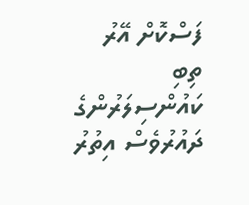ފަސްކޮށް އޭރު ތިބި ކައުންސިލަރުންގެ ދައުރުވެސް އިތުރު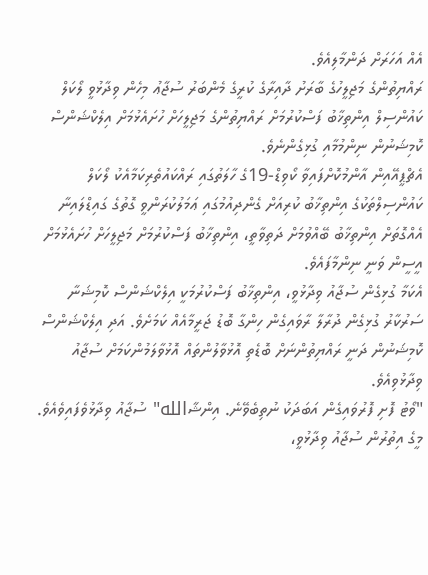އެއް އަހަރަށް ދަންމާލިއެވެ.
ރައްޔިތުންގެ މަޖިލީހުގެ ބާރަށު ދާއިރާގެ ކުރީގެ މެންބަރު ސުޖާޢު މިހެން ވިދާޅުވީ ލޯކަލް ކައުންސިލް އިންތިޚާބު ފަސްކުރުމަށް ރައްޔިތުންގެ މަޖިލީހަށް ހުށައެޅުމަށް އިލެކްޝަންސް ކޮމިޝަނުން ނިންމުމާއި ގުޅިގެންނެވެ.
އެޗްޕީއޭއިން އާންމުކޮށްފައިވާ ކޯވިޑް-19ގެ ހާލަތުގައި ރައްކައުތެރިކަމާއެކު ލޯކަލް ކައުންސިލްތަކުގެ އިންތިޚާބު ކުރިއަށް ގެންދިއުމުގައި ޢަމަލުކުރަންވީ ގޮތުގެ ގައިޑްލައިނާ އެއްގޮތަށް އިންތިޚާބު ބޭއްވުމަށް ދަތިވާތީ، އިންތިޚާބު ފަސްކުރުމަށް މަޖިލީހަށް ހުށައެޅުމަށް އީސީން ވަނީ ނިންމާފައެވެ.
އެކަމާ ގުޅިގެން ސުޖާއު ވިދާޅުވީ، އިންތިޚާބު ފަސްކުރުމަކީ އިލެކްޝަންސް ކޮމިޝަނާ ސަރުކާރު ގުޅިގެން ދުރާލާ ރާވައިގެން ހިންގާ ބޮޑު ޖަރީމާއެއް ކަމަށެވެ. އަދި އިލެކްޝަންސް ކޮމިޝަނުން ދަނީ ރައްޔިތުންނަށް ބޮޑެތި އޮޅުވާލުންތައް އޮޅުވާލަމުންކަމަށް ސުޖާއު ވިދާޅުވިއެވެ.
"ވޯޓު ފޮށި ފޮރުވައިގެން އަބަދަކު ނުތިބެވޭނެ. އިންޝާالله" ސުޖާއު ވިދާޅުވެފައިވެއެވެ.
މީގެ އިތުރުން ސުޖާއު ވިދާޅުވީ،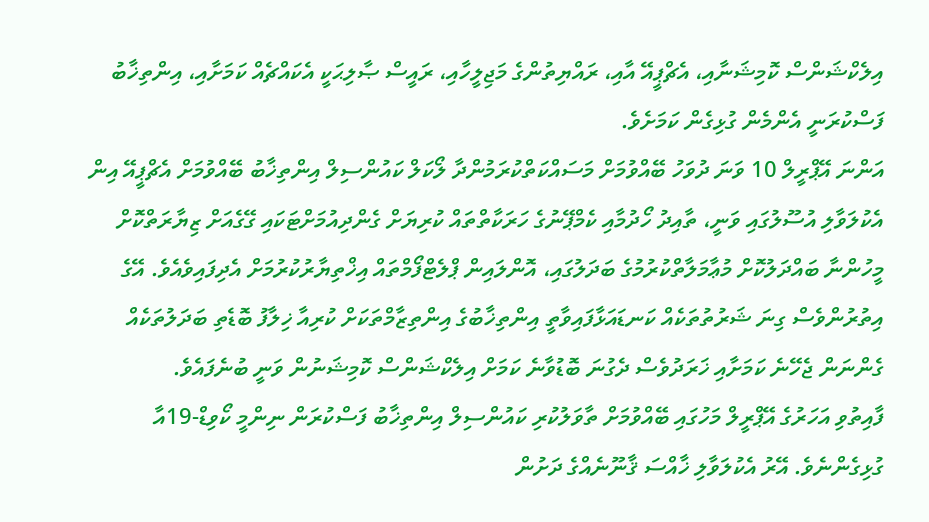އިލެކްޝަންސް ކޮމިޝަނާއި، އެޗްޕީއޭ އާއި، ރައްޔިތުންގެ މަޖިލީހާއި، ރައީސް ޞާލިޙަކީ އެކައްޗެއް ކަމަށާއި، އިންތިޚާބު ފަސްކުރަނީ އެންމެން ގުޅިގެން ކަމަށެވެ.
އަންނަ އޭޕްރީލް 10 ވަނަ ދުވަހު ބޭއްވުމަށް މަސައްކަތްކުރަމުންދާ ލޯކަލް ކައުންސިލް އިންތިޚާބު ބޭއްވުމަށް އެޗްޕީއޭ އިން އެކުލަވާލި އުސޫލުގައި ވަނީ، ތާއިދު ހޯދުމާއި ކެމްޕޭނުގެ ހަރަކާތްތައް ކުރިޔަށް ގެންދިއުމަށްޓަކައި ގޭގެއަށް ޒިޔާރަތްކޮށް މީހުންނާ ބައްދަލުކޮށް މުޢާމަލާތްކުރުމުގެ ބަދަލުގައި، އޮންލައިން ޕްލެޓްފޯމްތައް އިޚްތިޔާރުކުރުމަށް އެދިފައިވެއެވެ. އޭގެ އިތުރުންވެސް ގިނަ ޝަރުތުތަކެއް ކަނޑައަޅާފައިވާތީ އިންތިޚާބުގެ އިންތިޒާމްތަކަށް ކުރިއާ ޚިލާފު ބޮޑެތި ބަދަލުތަކެއް ގެންނަން ޖެހޭނެ ކަމަށާއި ޚަރަދުވެސް ދެގުނަ ބޮޑުވާނެ ކަމަށް އިލެކްޝަންސް ކޮމިޝަނުން ވަނީ ބުނެފައެވެ.
ފާއިތުވި އަހަރުގެ އޭޕްރީލް މަހުގައި ބޭއްވުމަށް ތާވަލުކުރި ކައުންސިލް އިންތިޚާބު ފަސްކުރަން ނިންމީ ކޯވިޑް-19އާ ގުޅިގެންނެވެ. އޭރު އެކުލަވާލި ޚާއްސަ ޤާނޫނެއްގެ ދަށުން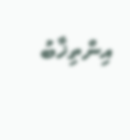އިންތިޚާބު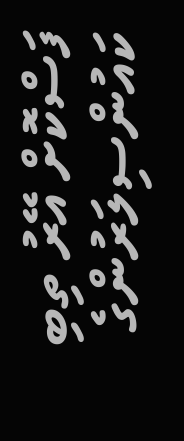ފަސްކޮށް އޭރު ތިބި ކައުންސިލަރުންގެ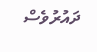ދައުރުވެސް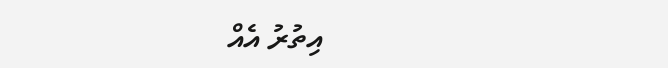އިތުރު އެއް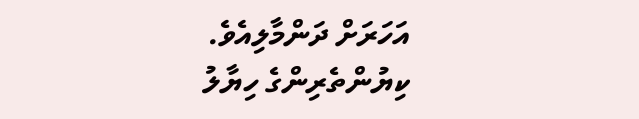އަހަރަށް ދަންމާލިއެވެ.
ކިޔުންތެރިންގެ ހިޔާލު